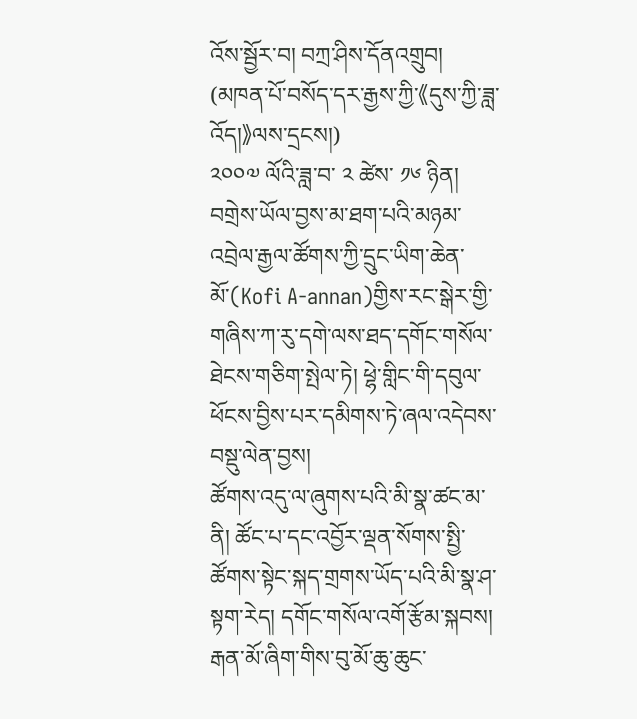འོས་སྦྱོར་བ། བཀྲ་ཤིས་དོནའགྲུབ།
(མཁན་པོ་བསོད་དར་རྒྱས་ཀྱི་《དུས་ཀྱི་ཟླ་འོད།》ལས་དྲངས།)
༢༠༠༧ ལོའི་ཟླ་བ་ ༢ ཚེས་ ༡༦ ཉིན། བགྲེས་ཡོལ་བྱས་མ་ཐག་པའི་མཉམ་འབྲེལ་རྒྱལ་ཚོགས་ཀྱི་དྲུང་ཡིག་ཆེན་མོ་(Kofi A-annan)གྱིས་རང་སྒེར་གྱི་གཞིས་ཀ་རུ་དགེ་ལས་ཐད་དགོང་གསོལ་ཐེངས་གཅིག་སྤེལ་ཏེ། ཕྷེ་གླིང་གི་དབུལ་ཕོངས་བྱིས་པར་དམིགས་ཏེ་ཞལ་འདེབས་བསྡུ་ལེན་བྱས།
ཚོགས་འདུ་ལ་ཞུགས་པའི་མི་སྣ་ཚང་མ་ནི། ཚོང་པ་དང་འབྱོར་ལྡན་སོགས་སྤྱི་ཚོགས་སྟེང་སྐད་གྲགས་ཡོད་པའི་མི་སྣ་ཤ་སྟག་རེད། དགོང་གསོལ་འགོ་རྩོམ་སྐབས། རྒན་མོ་ཞིག་གིས་བུ་མོ་ཆུ་ཆུང་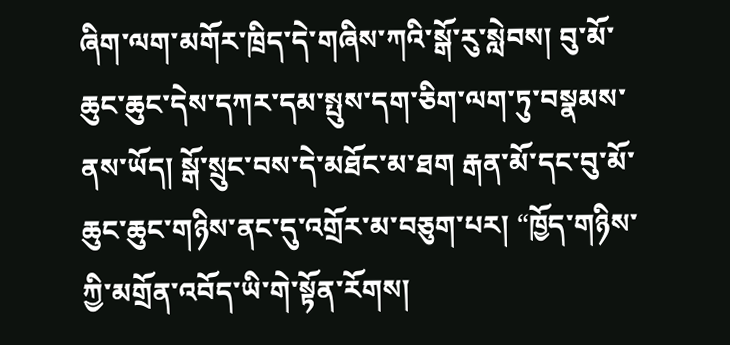ཞིག་ལག་མགོར་ཁྲིད་དེ་གཞིས་ཀའི་སྒོ་རུ་སླེབས། བུ་མོ་ཆུང་ཆུང་དེས་དཀར་དམ་སྤུས་དག་ཅིག་ལག་ཏུ་བསྣམས་ནས་ཡོད། སྒོ་སྲུང་བས་དེ་མཐོང་མ་ཐག རྒན་མོ་དང་བུ་མོ་ཆུང་ཆུང་གཉིས་ནང་དུ་འགྲོར་མ་བཅུག་པར། “ཁྱོད་གཉིས་ཀྱི་མགྲོན་འབོད་ཡི་གེ་སྟོན་རོགས།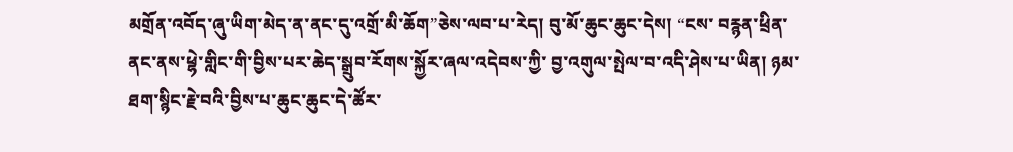མགྲོན་འབོད་ཞུ་ཡིག་མེད་ན་ནང་དུ་འགྲོ་མི་ཆོག”ཅེས་ལབ་པ་རེད། བུ་མོ་ཆུང་ཆུང་དེས། “ངས་ བརྙན་ཕྲིན་ནང་ནས་ཕྷེ་གླིང་གི་བྱིས་པར་ཆེད་སྒྲུབ་རོགས་སྐྱོར་ཞལ་འདེབས་ཀྱི་ བྱ་འགུལ་སྤེལ་བ་འདི་ཤེས་པ་ཡིན། ཉམ་ཐག་སྙིང་རྗེ་བའི་བྱིས་པ་ཆུང་ཆུང་དེ་ཚོར་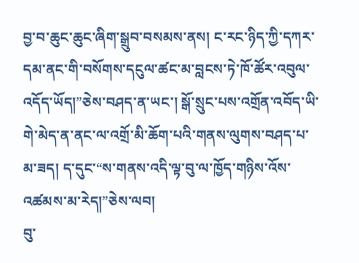བྱ་བ་ཆུང་ཆུང་ཞིག་སྒྲུབ་བསམས་ནས། ང་རང་ཉིད་ཀྱི་དཀར་དམ་ནང་གི་བསོགས་དངུལ་ཚང་མ་བླངས་ཏེ་ཁོ་ཚོར་འབུལ་འདོད་ཡོད།”ཅེས་བཤད་ན་ཡང་། སྒོ་སྲུང་པས་འགྲོན་འབོད་ཡི་གེ་མེད་ན་ནང་ལ་འགྲོ་མི་ཆོག་པའི་གནས་ལུགས་བཤད་པ་མ་ཟད། ད་དུང་“ས་གནས་འདི་ལྟ་བུ་ལ་ཁྱོད་གཉིས་འོས་འཚམས་མ་རེད།”ཅེས་ལབ།
བུ་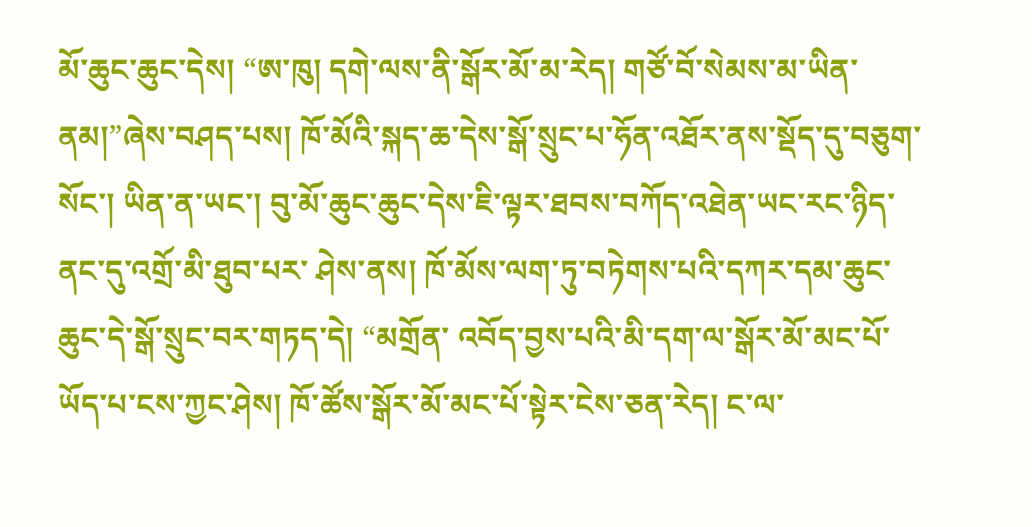མོ་ཆུང་ཆུང་དེས། “ཨ་ཁུ། དགེ་ལས་ནི་སྒོར་མོ་མ་རེད། གཙོ་བོ་སེམས་མ་ཡིན་ནམ།”ཞེས་བཤད་པས། ཁོ་མོའི་སྐད་ཆ་དེས་སྒོ་སྲུང་པ་ཧོན་འཐོར་ནས་སྡོད་དུ་བཅུག་སོང་། ཡིན་ན་ཡང་། བུ་མོ་ཆུང་ཆུང་དེས་ཇི་ལྟར་ཐབས་བཀོད་འཐེན་ཡང་རང་ཉིད་ནང་དུ་འགྲོ་མི་ཐུབ་པར་ ཤེས་ནས། ཁོ་མོས་ལག་ཏུ་བཏེགས་པའི་དཀར་དམ་ཆུང་ཆུང་དེ་སྒོ་སྲུང་བར་གཏད་དེ། “མགྲོན་ འབོད་བྱས་པའི་མི་དག་ལ་སྒོར་མོ་མང་པོ་ཡོད་པ་ངས་ཀྱང་ཤེས། ཁོ་ཚོས་སྒོར་མོ་མང་པོ་སྟེར་ངེས་ཅན་རེད། ང་ལ་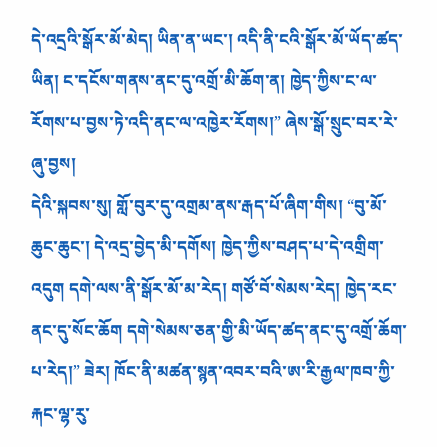དེ་འདྲའི་སྒོར་མོ་མེད། ཡིན་ན་ཡང་། འདི་ནི་ངའི་སྒོར་མོ་ཡོད་ཚད་ཡིན། ང་དངོས་གནས་ནང་དུ་འགྲོ་མི་ཆོག་ན། ཁྱེད་ཀྱིས་ང་ལ་རོགས་པ་བྱས་ཏེ་འདི་ནང་ལ་འཁྱེར་རོགས།” ཞེས་སྒོ་སྲུང་བར་རེ་ཞུ་བྱས།
དེའི་སྐབས་སུ། གློ་བུར་དུ་འགྲམ་ནས་རྒད་པོ་ཞིག་གིས། “བུ་མོ་ཆུང་ཆུང་། དེ་འདྲ་བྱེད་མི་དགོས། ཁྱེད་ཀྱིས་བཤད་པ་དེ་འགྲིག་འདུག དགེ་ལས་ནི་སྒོར་མོ་མ་རེད། གཙོ་བོ་སེམས་རེད། ཁྱེད་རང་ནང་དུ་སོང་ཆོག དགེ་སེམས་ཅན་གྱི་མི་ཡོད་ཚད་ནང་དུ་འགྲོ་ཆོག་པ་རེད།” ཟེར། ཁོང་ནི་མཚན་སྙན་འབར་བའི་ཨ་རི་རྒྱལ་ཁབ་ཀྱི་རྐང་ལྷ་རུ་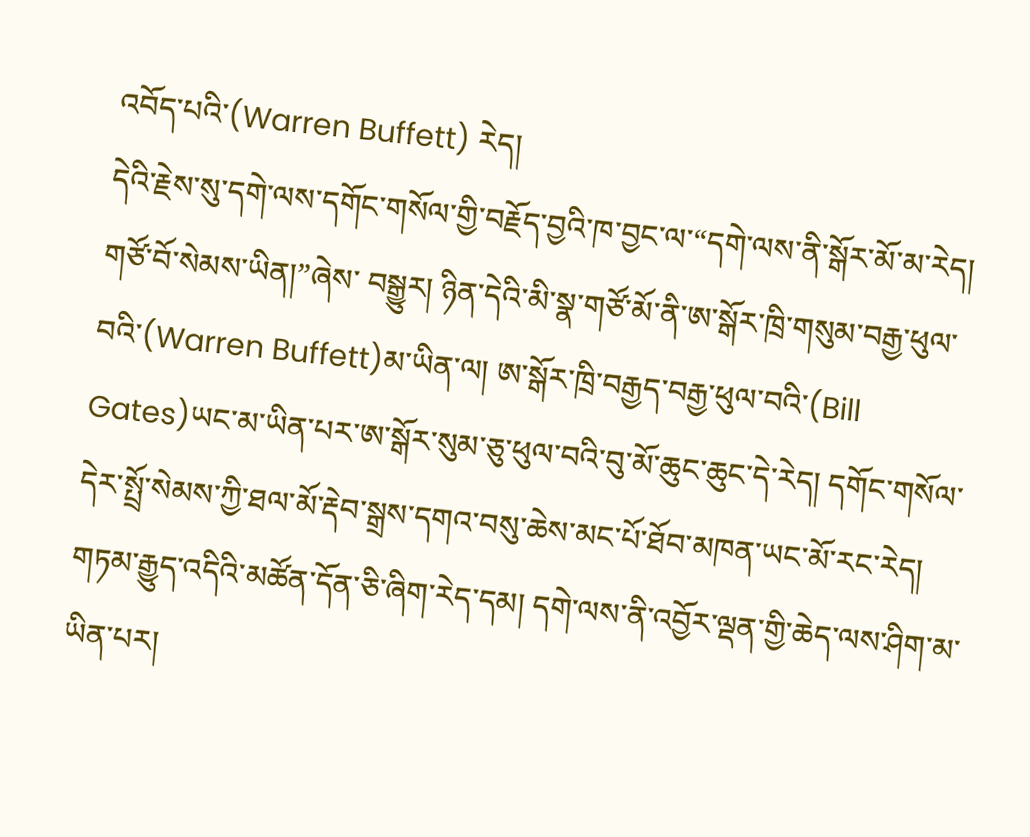འབོད་པའི་(Warren Buffett) རེད།
དེའི་རྗེས་སུ་དགེ་ལས་དགོང་གསོལ་གྱི་བརྗོད་བྱའི་ཁ་བྱང་ལ་“དགེ་ལས་ནི་སྒོར་མོ་མ་རེད། གཙོ་བོ་སེམས་ཡིན།”ཞེས་ བསྒྱུར། ཉིན་དེའི་མི་སྣ་གཙོ་མོ་ནི་ཨ་སྒོར་ཁྲི་གསུམ་བརྒྱ་ཕུལ་བའི་(Warren Buffett)མ་ཡིན་ལ། ཨ་སྒོར་ཁྲི་བརྒྱད་བརྒྱ་ཕུལ་བའི་(Bill Gates)ཡང་མ་ཡིན་པར་ཨ་སྒོར་སུམ་ཅུ་ཕུལ་བའི་བུ་མོ་ཆུང་ཆུང་དེ་རེད། དགོང་གསོལ་དེར་སྤྲོ་སེམས་ཀྱི་ཐལ་མོ་རྡེབ་སྒྲས་དགའ་བསུ་ཆེས་མང་པོ་ཐོབ་མཁན་ཡང་མོ་རང་རེད།
གཏམ་རྒྱུད་འདིའི་མཚོན་དོན་ཅི་ཞིག་རེད་དམ། དགེ་ལས་ནི་འབྱོར་ལྡན་གྱི་ཆེད་ལས་ཤིག་མ་ཡིན་པར།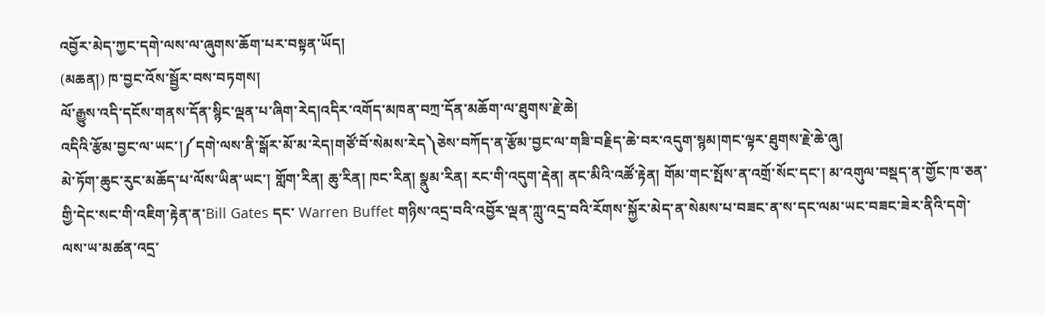འབྱོར་མེད་ཀྱང་དགེ་ལས་ལ་ཞུགས་ཆོག་པར་བསྟན་ཡོད།
(མཆན།) ཁ་བྱང་འོས་སྦྱོར་བས་བཏགས།
ལོ་རྒྱུས་འདི་དངོས་གནས་དོན་སྙིང་ལྡན་པ་ཞིག་རེད།འདིར་འགོད་མཁན་བཀྲ་དོན་མཆོག་ལ་ཐུགས་རྗེ་ཆེ།
འདིའི་རྩོམ་བྱང་ལ་ཡང་།༼དགེ་ལས་ནི་སྒོར་མོ་མ་རེད།གཙོ་བོ་སེམས་རེད༽ཅེས་བཀོད་ན་རྩོམ་བྱང་ལ་གཟི་བརྗིད་ཆེ་བར་འདུག་སྙམ།གང་ལྟར་ཐུགས་རྗེ་ཆེ་ཞུ།
མེ་ཏོག་ཆུང་རུང་མཆོད་པ་ལོས་ཡིན་ཡང་། གློག་རིན། ཆུ་རིན། ཁང་རིན། སྣུམ་རིན། རང་གི་འདུག་རྡེན། ནང་མིའི་འཚོ་རྟེན། གོམ་གང་སྤོས་ན་འགྲོ་སོང་དང་། མ་འགུལ་བསྡད་ན་གྱོང་ཁ་ཅན་གྱི་དེང་སང་གི་འཇིག་རྟེན་ན་Bill Gates དང་ Warren Buffet གཉིས་འདྲ་བའི་འབྱོར་ལྡན་ཀླུ་འདྲ་བའི་རོགས་སྐྱོར་མེད་ན་སེམས་པ་བཟང་ན་ས་དང་ལམ་ཡང་བཟང་ཟེར་ནིའི་དགེ་ལས་ཡ་མཚན་འདྲ་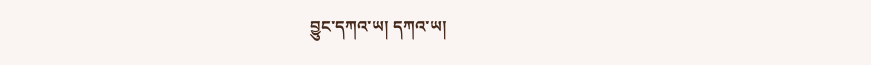བྱུང་དཀའ་ཡ། དཀའ་ཡ།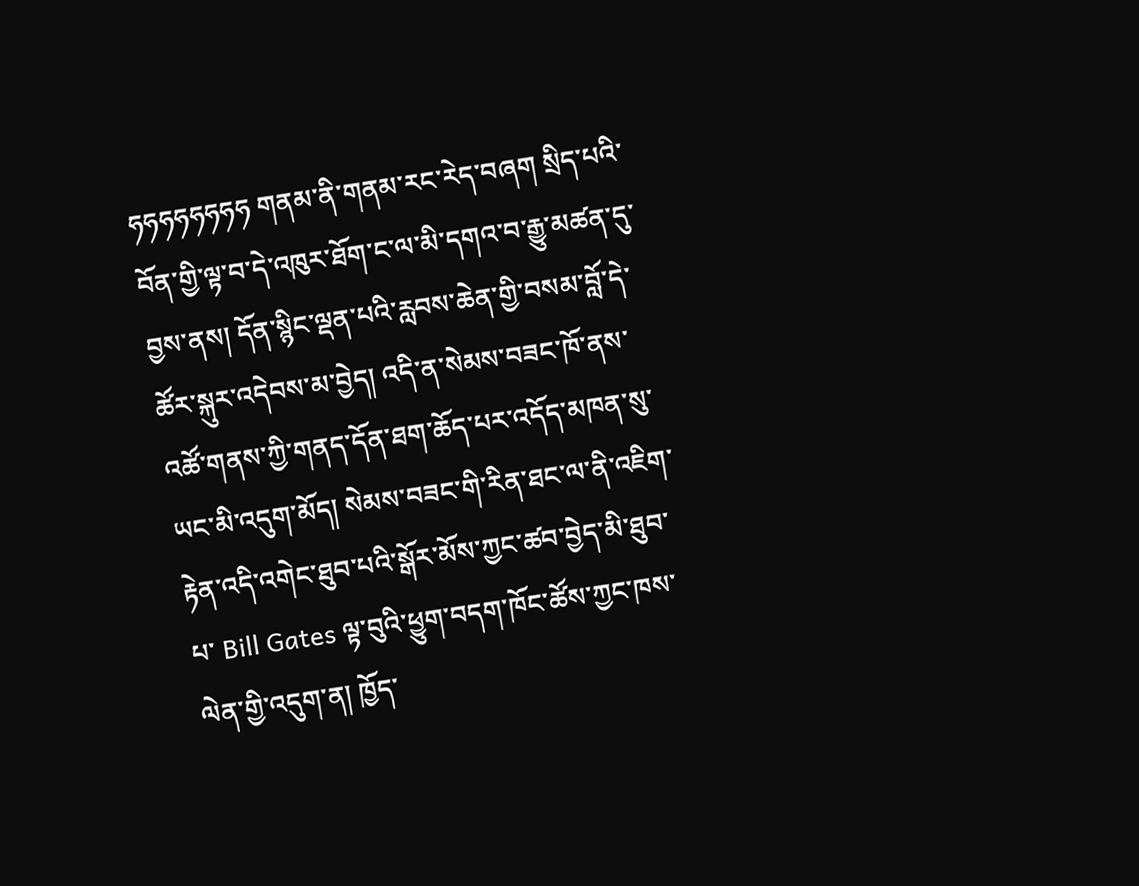ཧཧཧཧཧཧཧཧ གནམ་ནི་གནམ་རང་རེད་བཞག སྲིད་པའི་བོན་གྱི་ལྟ་བ་དེ་འཁུར་ཐོག་ང་ལ་མི་དགའ་བ་རྒྱུ་མཚན་དུ་བྱས་ནས། དོན་སྙིང་ལྡན་པའི་རླབས་ཆེན་གྱི་བསམ་བློ་དེ་ཚོར་སྐུར་འདེབས་མ་བྱེད། འདི་ན་སེམས་བཟང་ཁོ་ནས་འཚོ་གནས་ཀྱི་གནད་དོན་ཐག་ཆོད་པར་འདོད་མཁན་སུ་ཡང་མི་འདུག་མོད། སེམས་བཟང་གི་རིན་ཐང་ལ་ནི་འཇིག་རྟེན་འདི་འགེང་ཐུབ་པའི་སྒོར་མོས་ཀྱང་ཚབ་བྱེད་མི་ཐུབ་པ་ Bill Gates ལྟ་བུའི་ཕྱུག་བདག་ཁོང་ཚོས་ཀྱང་ཁས་ལེན་གྱི་འདུག་ན། ཁྱོད་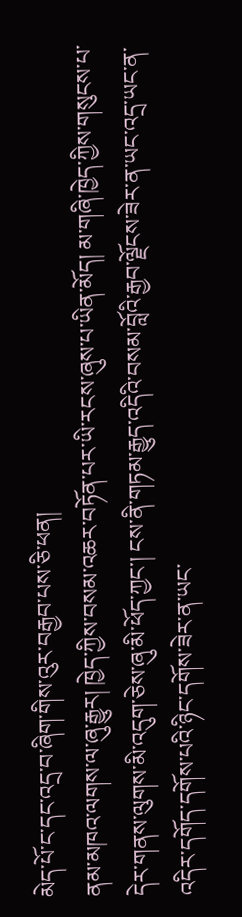མེད་པོ་ང་དང་འདྲ་བ་ཞིག་གིས་འུར་བརྒྱབ་པས་ཅི་ཕན།
ནམ་མཁའ་ལགས་ལ་ཞུ་རྒྱུར། ཁྱེད་ཀྱིས་བསམ་འཆར་བཏོན་པར་ཡི་རངས་ཞུས་པ་ཡིན་མོད། མ་གཞི་ཁྱེད་ཀྱིས་གསུངས་པ་དེར་གནས་ལུགས་མི་འདུག་ཅེས་ཞུ་མི་ཕོད་ཀྱང་། ངས་ནི་གཏམ་རྒྱུད་འདིའི་བསམ་བློའི་རྒྱབ་ལྗོངས་ཟེར་ན་ཡང་འདྲ་ཡང་ན་འདིར་དགོད་དགོས་པའི་ཉིང་དགོས་ཟེར་ན་ཡང་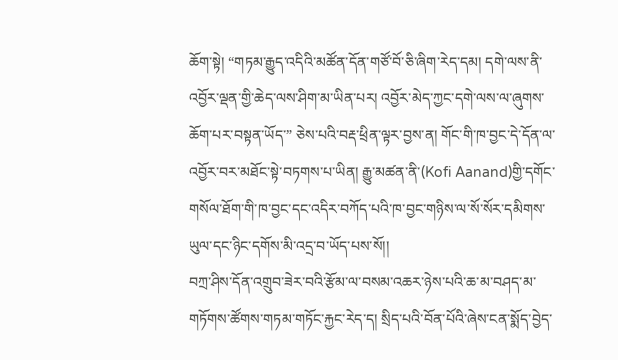ཆོག་སྟེ། “གཏམ་རྒྱུད་འདིའི་མཚོན་དོན་གཙོ་བོ་ཅི་ཞིག་རེད་དམ། དགེ་ལས་ནི་འབྱོར་ལྡན་གྱི་ཆེད་ལས་ཤིག་མ་ཡིན་པར། འབྱོར་མེད་ཀྱང་དགེ་ལས་ལ་ཞུགས་ཆོག་པར་བསྟན་ཡོད་” ཅེས་པའི་བརྡ་ཕྲིན་ལྟར་བྱས་ན། གོང་གི་ཁ་བྱང་དེ་དོན་ལ་འབྱོར་བར་མཐོང་སྟེ་བཏགས་པ་ཡིན། རྒྱུ་མཚན་ནི་(Kofi Aanand)གྱི་དགོང་གསོལ་ཐོག་གི་ཁ་བྱང་དང་འདིར་བཀོད་པའི་ཁ་བྱང་གཉིས་ལ་སོ་སོར་དམིགས་ཡུལ་དང་ཉིང་དགོས་མི་འདྲ་བ་ཡོད་པས་སོ།།
བཀྲ་ཤིས་དོན་འགྲུབ་ཟེར་བའི་རྩོམ་ལ་བསམ་འཆར་ཉེས་པའི་ཆ་མ་བཤད་མ་གཏོགས་ཚོགས་གཏམ་གཏོང་རྐྱང་རེད་ད། སྲིད་པའི་བོན་པོའི་ཞེས་ངན་སྨོད་བྱེད་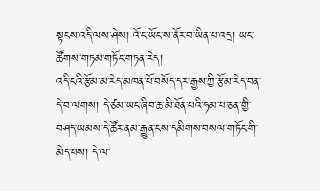སྟངས་འདི་ལས་ཤེས། འོ་ང་ཡོང་ས་ནོར་བ་ཡིན་པ་འདྲ། ཡང་ཚོགས་གཏམ་གཏོང་གཏན་རེད།
འདི་ངའི་རྩོམ་མ་རེད་མཁན་པོ་བསོད་དར་རྒྱས་ཀྱི་རྩོམ་རེད་བན་དེ་བ་ལགས། དེ་ཙམ་ཡང་ཞིབ་ཆ་མི་ཐོན་པའི་ཧམ་པ་ཅན་གྱི་བཤད་ཡམས་དེ་ཚོར་ནམ་རྒྱུན་ངས་དམིགས་བསལ་གཏོང་གི་མེད་པས། དེ་ལ་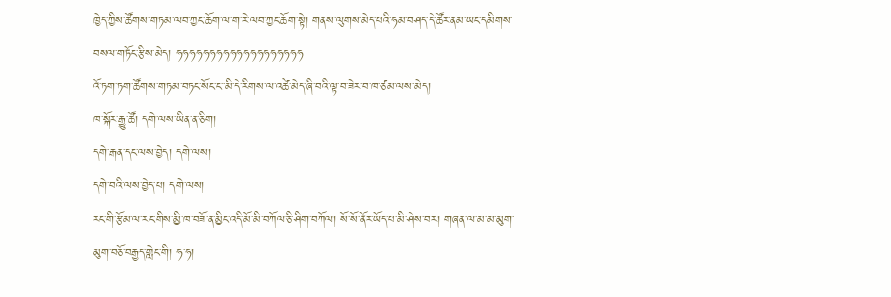ཁྱེད་ཀྱིས་ཚོགས་གཏམ་ལབ་ཀྱང་ཆོག་ལ་ག་རེ་ལབ་ཀྱང་ཆོག་སྟེ། གནས་ལུགས་མེད་པའི་ཧམ་བཤད་དེ་ཚོར་ནམ་ཡང་དམིགས་བསལ་གཏོང་རྩིས་མེད། ཧཧཧཧཧཧཧཧཧཧཧཧཧཧཧཧཧཧཧ
འོ་ཏག་ཏག་ཚོགས་གཏམ་བཏང་སོང་ང་་མི་དེ་རིགས་ལ་འཚེ་མེད་ཞི་བའི་ལྟ་བ་ཟེར་བ་ཁ་ཙམ་ལས་མེད།
ཁ་སྐོར་རྒྱུ་ཚོ། དགེ་ལས་ཡིན་ན་ཅིག།
དགེ་རྒན་དང་ལས་བྱེད། དགེ་ལས།
དགེ་བའི་ལས་བྱེད་པ། དགེ་ལས།
རང་གི་རྩོམ་ལ་རང་གིས་མྱི་ཁ་བཟོ་ན་མྱིང་འདི་མོ་མི་བཀོལ་ཅི་ཤིག་བཀོལ། སོ་སོ་ནོར་ཡོད་པ་མི་ཤེས་བར། གཞན་ལ་མ་མ་མུག་མུག་བཅོ་བརྒྱད་གླེང་གི། ཧ་ཧ།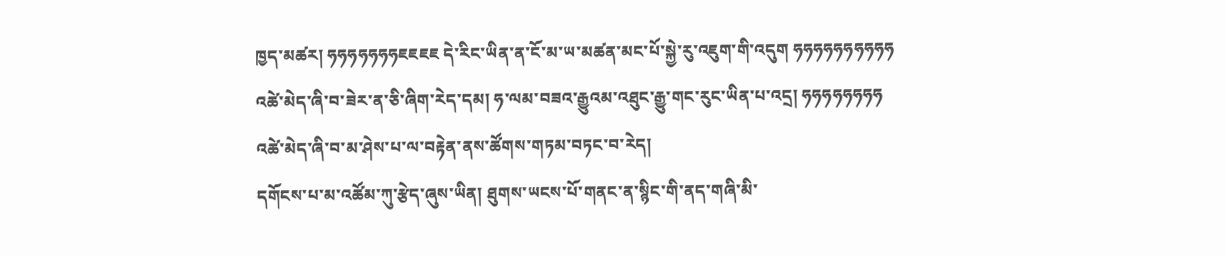ཁྱད་མཚར། ཧཧཧཧཧཧཧཇཇཇཇ དེ་རིང་ཡིན་ན་ངོ་མ་ཡ་མཚན་མང་པོ་སྐྱེ་རུ་འཇུག་གི་འདུག ཧཧཧཧཧཧཧཧཧཧ
འཚེ་མེད་ཞི་བ་ཟེར་ན་ཅི་ཞིག་རེད་དམ། ཧ་ལམ་བཟའ་རྒྱུའམ་འཐུང་རྒྱུ་གང་རུང་ཡིན་པ་འདྲ། ཧཧཧཧཧཧཧཧ
འཚེ་མེད་ཞི་བ་མ་ཤེས་པ་ལ་བརྟེན་ནས་ཚོགས་གཏམ་བཏང་བ་རེད།
དགོངས་པ་མ་འཚོམ་ཀུ་རྩེད་ཞུས་ཡིན། ཐུགས་ཡངས་པོ་གནང་ན་སྙིང་གི་ནད་གཞི་མི་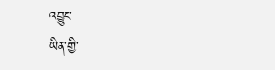འབྱུང་
ཡིན་གྱི་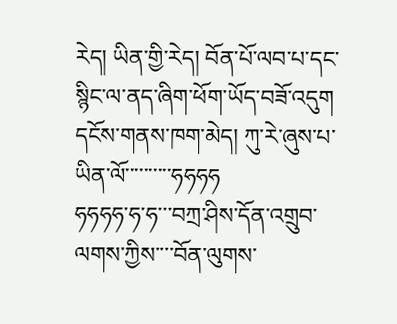རེད། ཡིན་གྱི་རེད། བོན་པོ་ལབ་པ་དང་སྙིང་ལ་ནད་ཞིག་ཕོག་ཡོད་བཟོ་འདུག དངོས་གནས་ཁག་མེད། ཀུ་རེ་ཞུས་པ་ཡིན་ལོ་་་་་་་་་་ཧཧཧཧ
ཧཧཧཧ་ཧ་ཧ་་་བཀྲ་ཤིས་དོན་འགྲུབ་ལགས་ཀྱིས་་་་བོན་ལུགས་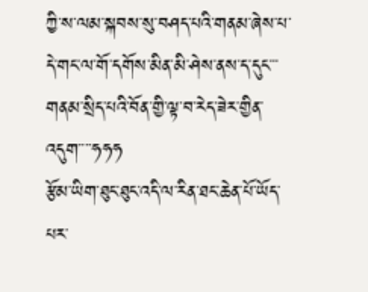ཀྱི་ས་ལམ་སྐབས་སུ་བཤད་པའི་གནམ་ཞེས་པ་དེ་གང་ལ་གོ་དགོས་མིན་མི་ཤེས་ནས་ད་དུང་་་གནམ་སྲིད་པའི་བོན་གྱི་ལྟ་བ་རེད་ཟེར་གྱིན་འདུག་་་་ཧཧཧ
རྩོམ་ཡིག་ཐུང་ཐུང་འདི་ལ་རིན་ཐང་ཆེན་པོ་ཡོད་པར་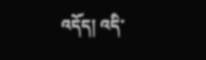འདོད། འདི་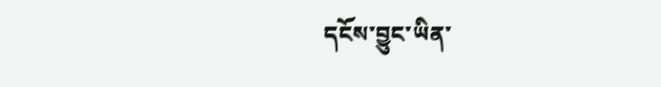དངོས་བྱུང་ཡིན་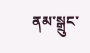ནམ་སྒྲུང་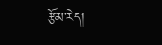རྩོམ་རེད།